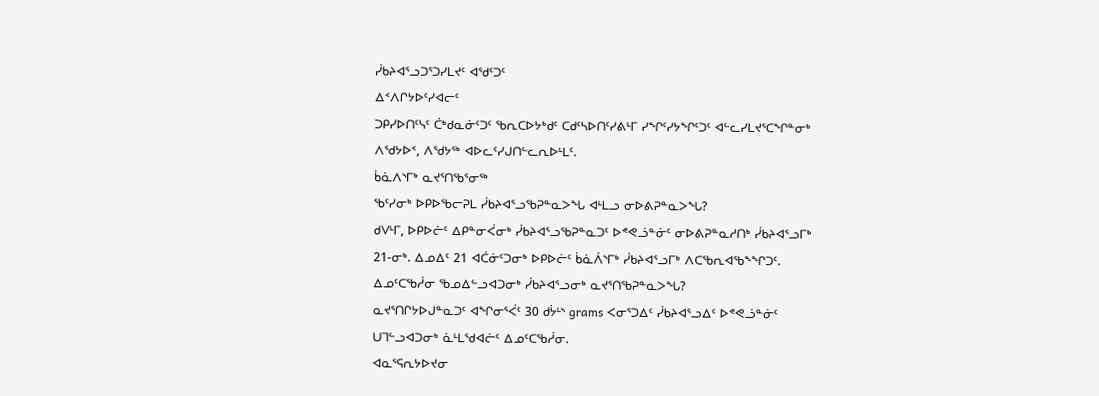ᓰᑲᔨᐊᕐᓗᑐᕐᑐᓯᒪᔪᑦ ᐊᖁᑦᑐᑦ
ᐃᑉᐱᒋᔭᐅᑦᓯᐊᓕᑦ
ᑐᑭᓯᐅᑎᑦᓭᑦ ᑖᒃᑯᓇᓃᑦᑐᑦ ᖃᕆᑕᐅᔭᒃᑯᑦ ᑕᑯᑦᓴᐅᑎᑦᓯᕕᒻᒥ ᓯᖏᑦᓯᔭᖏᑦᑐᑦ ᐊᓪᓚᓯᒪᔪᕐᑕᖏᓐᓂᒃ ᐱᖁᔭᐅᑉ, ᐱᖁᔭᖅ ᐊᐅᓚᑦᓯᒍᑎᓪᓚᕆᐅᒻᒪᑦ.
ᑳᓈᐱᔅᒥᒃ ᓇᔪᕐᑎᖃᕐᓂᖅ
ᖃᑦᓯᓂᒃ ᐅᑭᐅᖃᓕᕈᒪ ᓰᑲᔨᐊᕐᓗᖃᕈᓐᓇᐳᖓ ᐊᒻᒪᓗ ᓂᐅᕕᕈᓐᓇᐳᖓ?
ᑯᐯᒻᒥ, ᐅᑭᐅᓖᑦ ᐃᑭᓐᓂᐹᓂᒃ ᓰᑲᔨᐊᕐᓗᖃᕈᓐᓇᑐᑦ ᐅᕝᕙᓘᓐᓃᑦ ᓂᐅᕕᕈᓐᓇᓱᑎᒃ ᓰᑲᔨᐊᕐᓗᒥᒃ 21-ᓂᒃ. ᐃᓄᐃᑦ 21 ᐊᑖᓃᑦᑐᓂᒃ ᐅᑭᐅᓖᑦ ᑳᓈᐲᔅᒥᒃ ᓰᑲᔨᐊᕐᓗᒥᒃ ᐱᑕᖃᕆᐊᖃᖕᖏᑐᑦ.
ᐃᓄᑦᑕᖃᓲᓂ ᖃᓄᐃᓪᓗᐊᑐᓂᒃ ᓰᑲᔨᐊᕐᓗᓂᒃ ᓇᔪᕐᑎᖃᕈᓐᓇᐳᖓ?
ᓇᔪᕐᑎᒋᔭᐅᒍᓐᓇᑐᑦ ᐊᖏᓂᕐᐹᑦ 30 ᑯᔮᒻᔅ grams ᐸᓂᕐᑐᐃᑦ ᓰᑲᔨᐊᕐᓗᐃᑦ ᐅᕝᕙᓘᓐᓃᑦ ᑌᒣᓪᓗᐊᑐᓂᒃ ᓈᒻᒪᖁᐊᓖᑦ ᐃᓄᑦᑕᖃᓲᓂ.
ᐊᓇᕐᕋᕆᔭᐅᔪᓂ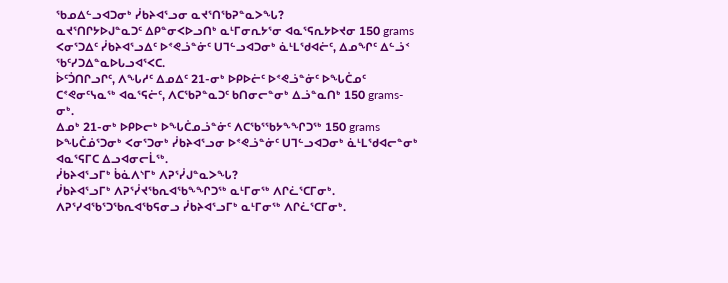ᖃᓄᐃᓪᓗᐊᑐᓂᒃ ᓰᑲᔨᐊᕐᓗᓂ ᓇᔪᕐᑎᖃᕈᓐᓇᐳᖓ?
ᓇᔪᕐᑎᒋᔭᐅᒍᓐᓇᑐᑦ ᐃᑭᓐᓂᐸᐅᓗᑎᒃ ᓇᒻᒥᓂᕆᔭᕐᓂ ᐊᓇᕐᕋᕆᔭᐅᔪᓂ 150 grams ᐸᓂᕐᑐᐃᑦ ᓰᑲᔨᐊᕐᓗᐃᑦ ᐅᕝᕙᓘᓐᓃᑦ ᑌᒣᓪᓗᐊᑐᓂᒃ ᓈᒻᒪᖁᐊᓖᑦ, ᐃᓄᖏᑦ ᐃᓪᓘᑉ ᖃᑦᓯᑐᐃᓐᓇᐅᒐᓗᐊᕐᐸᑕ.
ᐆᑦᑑᑎᒋᓗᒋᑦ, ᐱᖓᓱᑦ ᐃᓄᐃᑦ 21-ᓂᒃ ᐅᑭᐅᓖᑦ ᐅᕝᕙᓘᓐᓃᑦ ᐅᖓᑖᓄᑦ ᑕᕝᕙᓂᑦᓭᓇᖅ ᐊᓇᕐᕋᓖᑦ, ᐱᑕᖃᕈᓐᓇᑐᑦ ᑲᑎᓂᓕᓐᓂᒃ ᐃᓘᓐᓇᑎᒃ 150 grams-ᓂᒃ.
ᐃᓄᒃ 21-ᓂᒃ ᐅᑭᐅᓕᒃ ᐅᖓᑖᓄᓘᓐᓃᑦ ᐱᑕᖃᕐᖃᔭᖕᖏᑐᖅ 150 grams ᐅᖓᑖᓅᕐᑐᓂᒃ ᐸᓂᕐᑐᓂᒃ ᓰᑲᔨᐊᕐᓗᓂ ᐅᕝᕙᓘᓐᓃᑦ ᑌᒣᓪᓗᐊᑐᓂᒃ ᓈᒻᒪᖁᐊᓕᓐᓂᒃ ᐊᓇᕐᕋᒥᑕ ᐃᓗᐊᓂᓕᒫᖅ.
ᓰᑲᔨᐊᕐᓗᒥᒃ ᑳᓈᐱᔅᒥᒃ ᐱᕈᕐᓰᒍᓐᓇᐳᖓ?
ᓰᑲᔨᐊᕐᓗᒥᒃ ᐱᕈᕐᓰᔪᖃᕆᐊᖃᖕᖏᑐᖅ ᓇᒻᒥᓂᖅ ᐱᒋᓛᕐᑕᒥᓂᒃ. ᐱᕈᕐᓯᐊᖃᕐᑐᖃᕆᐊᖃᕋᓂᓗ ᓰᑲᔨᐊᕐᓗᒥᒃ ᓇᒻᒥᓂᖅ ᐱᒋᓛᕐᑕᒥᓂᒃ.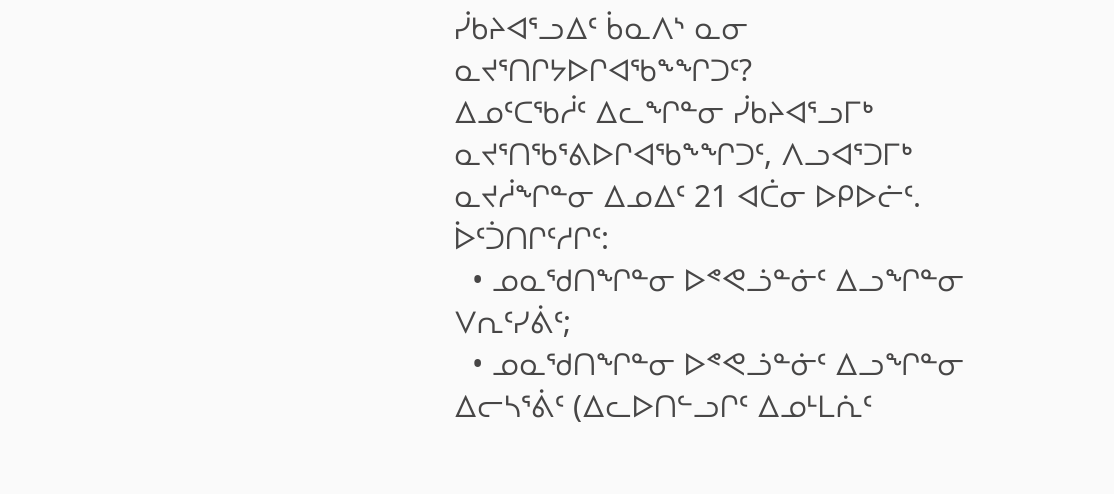ᓰᑲᔨᐊᕐᓗᐃᑦ ᑳᓇᐱᔅ ᓇᓂ ᓇᔪᕐᑎᒋᔭᐅᒋᐊᖃᖕᖏᑐᑦ?
ᐃᓄᑦᑕᖃᓲᑦ ᐃᓚᖏᓐᓂ ᓰᑲᔨᐊᕐᓗᒥᒃ ᓇᔪᕐᑎᖃᕐᕕᐅᒋᐊᖃᖕᖏᑐᑦ, ᐱᓗᐊᕐᑐᒥᒃ ᓇᔪᓲᖏᓐᓂ ᐃᓄᐃᑦ 21 ᐊᑖᓂ ᐅᑭᐅᓖᑦ. ᐆᑦᑑᑎᒋᑦᓱᒋᑦ:
  • ᓄᓇᖁᑎᖏᓐᓂ ᐅᕝᕙᓘᓐᓃᑦ ᐃᓗᖏᓐᓂ ᐯᕆᑦᓯᕖᑦ;
  • ᓄᓇᖁᑎᖏᓐᓂ ᐅᕝᕙᓘᓐᓃᑦ ᐃᓗᖏᓐᓂ ᐃᓕᓴᕐᕖᑦ (ᐃᓚᐅᑎᓪᓗᒋᑦ ᐃᓄᒻᒪᕇᑦ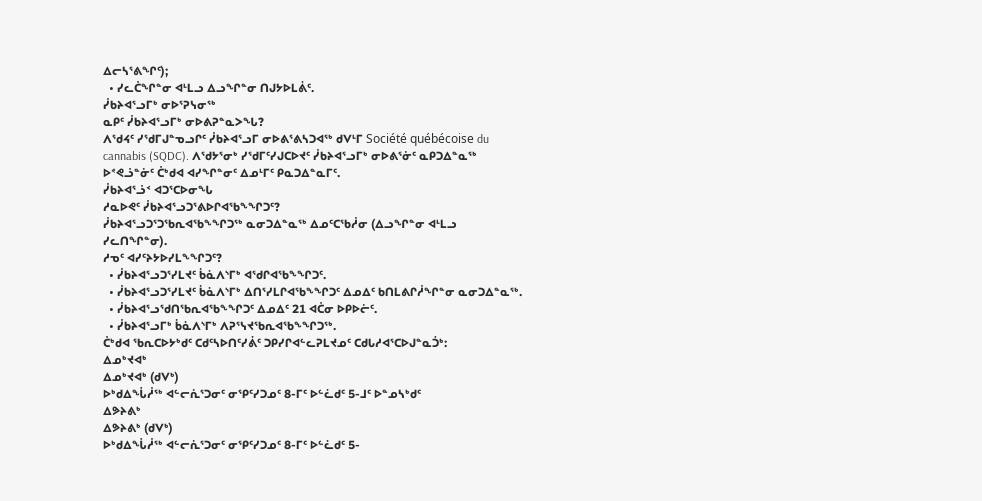ᐃᓕᓴᕐᕕᖏᑦ);
  • ᓯᓚᑖᖏᓐᓂ ᐊᒻᒪᓗ ᐃᓗᖏᓐᓂ ᑎᒍᔭᐅᒪᕖᑦ.
ᓰᑲᔨᐊᕐᓗᒥᒃ ᓂᐅᕐᕈᓭᓂᖅ
ᓇᑭᑦ ᓰᑲᔨᐊᕐᓗᒥᒃ ᓂᐅᕕᕈᓐᓇᐳᖓ?
ᐱᖁᔦᑦ ᓯᖁᒥᒍᓐᓀᓗᒋᑦ ᓰᑲᔨᐊᕐᓗᒥ ᓂᐅᕕᕐᕕᓴᑐᐊᖅ ᑯᐯᒻᒥ Société québécoise du cannabis (SQDC). ᐱᖁᔭᕐᓂᒃ ᓯᖁᒥᑦᓯᒍᑕᐅᔪᑦ ᓰᑲᔨᐊᕐᓗᒥᒃ ᓂᐅᕕᕐᓃᑦ ᓇᑭᑐᐃᓐᓇᖅ ᐅᕝᕙᓘᓐᓃᑦ ᑖᒃᑯᐊ ᐊᓯᖏᓐᓂᑦ ᐃᓄᒻᒥᑦ ᑭᓇᑐᐃᓐᓇᒥᑦ.
ᓰᑲᔨᐊᕐᓘᑉ ᐊᑐᕐᑕᐅᓂᖓ
ᓱᓇᐅᕙᑦ ᓰᑲᔨᐊᕐᓗᑐᕐᕕᐅᒋᐊᖃᖕᖏᑐᑦ?
ᓰᑲᔨᐊᕐᓗᑐᕐᑐᖃᕆᐊᖃᖕᖏᑐᖅ ᓇᓂᑐᐃᓐᓇᖅ ᐃᓄᑦᑕᖃᓲᓂ (ᐃᓗᖏᓐᓂ ᐊᒻᒪᓗ ᓯᓚᑎᖏᓐᓂ).
ᓱᓀᑦ ᐊᓯᑦᔨᔭᐅᓯᒪᖕᖏᑐᑦ?
  • ᓰᑲᔨᐊᕐᓗᑐᕐᓯᒪᔪᑦ ᑳᓈᐱᔅᒥᒃ ᐊᖁᒋᐊᖃᖕᖏᑐᑦ.
  • ᓰᑲᔨᐊᕐᓗᑐᕐᓯᒪᔪᑦ ᑳᓈᐱᔅᒥᒃ ᐃᑎᕐᓯᒪᒋᐊᖃᖕᖏᑐᑦ ᐃᓄᐃᑦ ᑲᑎᒪᕕᒋᓲᖏᓐᓂ ᓇᓂᑐᐃᓐᓇᖅ.
  • ᓰᑲᔨᐊᕐᓗᖁᑎᖃᕆᐊᖃᖕᖏᑐᑦ ᐃᓄᐃᑦ 21 ᐊᑖᓂ ᐅᑭᐅᓖᑦ.
  • ᓰᑲᔨᐊᕐᓗᒥᒃ ᑳᓈᐱᔅᒥᒃ ᐱᕈᕐᓭᔪᖃᕆᐊᖃᖕᖏᑐᖅ.
ᑖᒃᑯᐊ ᖃᕆᑕᐅᔭᒃᑯᑦ ᑕᑯᑦᓴᐅᑎᑦᓯᕖᑦ ᑐᑭᓯᒋᐊᓪᓚᕈᒪᔪᓄᑦ ᑕᑯᒐᓱᐊᕐᑕᐅᒍᓐᓇᑑᒃ:
ᐃᓄᒃᔪᐊᒃ
ᐃᓄᒃᔪᐊᒃ (ᑯᐯᒃ)
ᐅᒃᑯᐃᖔᓲᖅ ᐊᓪᓕᕇᕐᑐᓂᑦ ᓂᕿᑦᓯᑐᓄᑦ 8-ᒥᑦ ᐅᓪᓛᑯᑦ 5-ᒧᑦ ᐅᓐᓄᓴᒃᑯᑦ
ᐃᕗᔨᕕᒃ
ᐃᕗᔨᕕᒃ (ᑯᐯᒃ)
ᐅᒃᑯᐃᖔᓲᖅ ᐊᓪᓕᕇᕐᑐᓂᑦ ᓂᕿᑦᓯᑐᓄᑦ 8-ᒥᑦ ᐅᓪᓛᑯᑦ 5-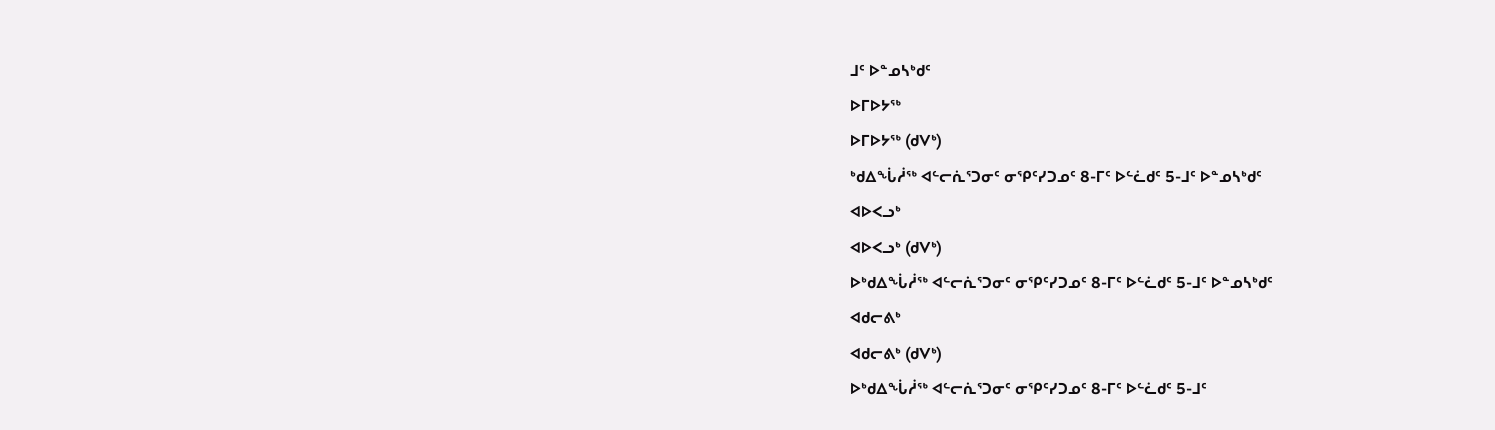ᒧᑦ ᐅᓐᓄᓴᒃᑯᑦ
ᐅᒥᐅᔭᖅ
ᐅᒥᐅᔭᖅ (ᑯᐯᒃ)
ᒃᑯᐃᖔᓲᖅ ᐊᓪᓕᕇᕐᑐᓂᑦ ᓂᕿᑦᓯᑐᓄᑦ 8-ᒥᑦ ᐅᓪᓛᑯᑦ 5-ᒧᑦ ᐅᓐᓄᓴᒃᑯᑦ
ᐊᐅᐸᓗᒃ
ᐊᐅᐸᓗᒃ (ᑯᐯᒃ)
ᐅᒃᑯᐃᖔᓲᖅ ᐊᓪᓕᕇᕐᑐᓂᑦ ᓂᕿᑦᓯᑐᓄᑦ 8-ᒥᑦ ᐅᓪᓛᑯᑦ 5-ᒧᑦ ᐅᓐᓄᓴᒃᑯᑦ
ᐊᑯᓕᕕᒃ
ᐊᑯᓕᕕᒃ (ᑯᐯᒃ)
ᐅᒃᑯᐃᖔᓲᖅ ᐊᓪᓕᕇᕐᑐᓂᑦ ᓂᕿᑦᓯᑐᓄᑦ 8-ᒥᑦ ᐅᓪᓛᑯᑦ 5-ᒧᑦ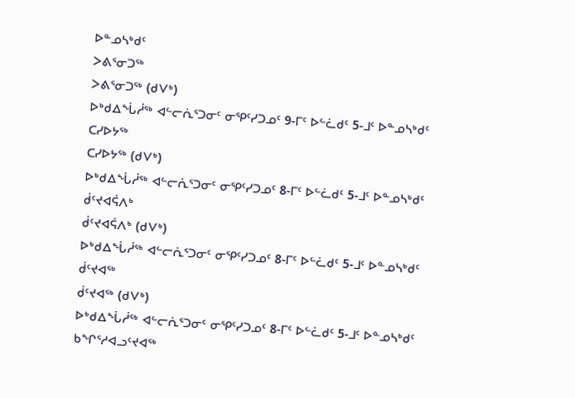ᐅᓐᓄᓴᒃᑯᑦ
ᐳᕕᕐᓂᑐᖅ
ᐳᕕᕐᓂᑐᖅ (ᑯᐯᒃ)
ᐅᒃᑯᐃᖔᓲᖅ ᐊᓪᓕᕇᕐᑐᓂᑦ ᓂᕿᑦᓯᑐᓄᑦ 9-ᒥᑦ ᐅᓪᓛᑯᑦ 5-ᒧᑦ ᐅᓐᓄᓴᒃᑯᑦ
ᑕᓯᐅᔭᖅ
ᑕᓯᐅᔭᖅ (ᑯᐯᒃ)
ᐅᒃᑯᐃᖔᓲᖅ ᐊᓪᓕᕇᕐᑐᓂᑦ ᓂᕿᑦᓯᑐᓄᑦ 8-ᒥᑦ ᐅᓪᓛᑯᑦ 5-ᒧᑦ ᐅᓐᓄᓴᒃᑯᑦ
ᑰᑦᔪᐊᕌᐱᒃ
ᑰᑦᔪᐊᕌᐱᒃ (ᑯᐯᒃ)
ᐅᒃᑯᐃᖔᓲᖅ ᐊᓪᓕᕇᕐᑐᓂᑦ ᓂᕿᑦᓯᑐᓄᑦ 8-ᒥᑦ ᐅᓪᓛᑯᑦ 5-ᒧᑦ ᐅᓐᓄᓴᒃᑯᑦ
ᑰᑦᔪᐊᖅ
ᑰᑦᔪᐊᖅ (ᑯᐯᒃ)
ᐅᒃᑯᐃᖔᓲᖅ ᐊᓪᓕᕇᕐᑐᓂᑦ ᓂᕿᑦᓯᑐᓄᑦ 8-ᒥᑦ ᐅᓪᓛᑯᑦ 5-ᒧᑦ ᐅᓐᓄᓴᒃᑯᑦ
ᑲᖏᕐᓱᐊᓗᑦᔪᐊᖅ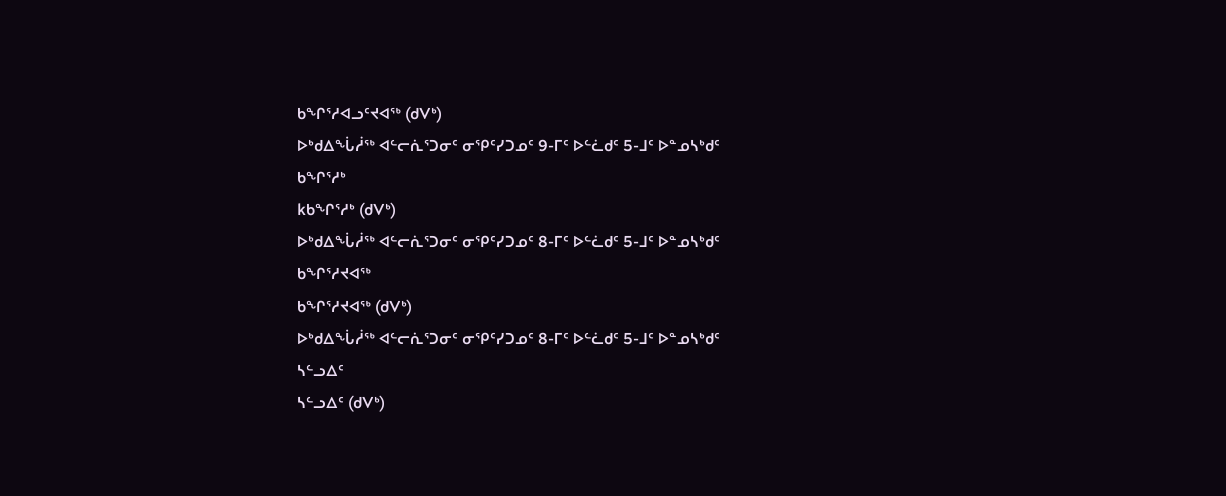ᑲᖏᕐᓱᐊᓗᑦᔪᐊᖅ (ᑯᐯᒃ)
ᐅᒃᑯᐃᖔᓲᖅ ᐊᓪᓕᕇᕐᑐᓂᑦ ᓂᕿᑦᓯᑐᓄᑦ 9-ᒥᑦ ᐅᓪᓛᑯᑦ 5-ᒧᑦ ᐅᓐᓄᓴᒃᑯᑦ
ᑲᖏᕐᓱᒃ
kᑲᖏᕐᓱᒃ (ᑯᐯᒃ)
ᐅᒃᑯᐃᖔᓲᖅ ᐊᓪᓕᕇᕐᑐᓂᑦ ᓂᕿᑦᓯᑐᓄᑦ 8-ᒥᑦ ᐅᓪᓛᑯᑦ 5-ᒧᑦ ᐅᓐᓄᓴᒃᑯᑦ
ᑲᖏᕐᓱᔪᐊᖅ
ᑲᖏᕐᓱᔪᐊᖅ (ᑯᐯᒃ)
ᐅᒃᑯᐃᖔᓲᖅ ᐊᓪᓕᕇᕐᑐᓂᑦ ᓂᕿᑦᓯᑐᓄᑦ 8-ᒥᑦ ᐅᓪᓛᑯᑦ 5-ᒧᑦ ᐅᓐᓄᓴᒃᑯᑦ
ᓴᓪᓗᐃᑦ
ᓴᓪᓗᐃᑦ (ᑯᐯᒃ)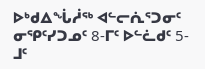ᐅᒃᑯᐃᖔᓲᖅ ᐊᓪᓕᕇᕐᑐᓂᑦ ᓂᕿᑦᓯᑐᓄᑦ 8-ᒥᑦ ᐅᓪᓛᑯᑦ 5-ᒧᑦ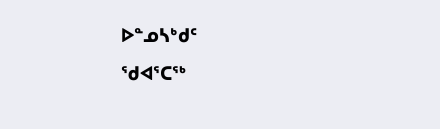ᐅᓐᓄᓴᒃᑯᑦ
ᖁᐊᕐᑕᖅ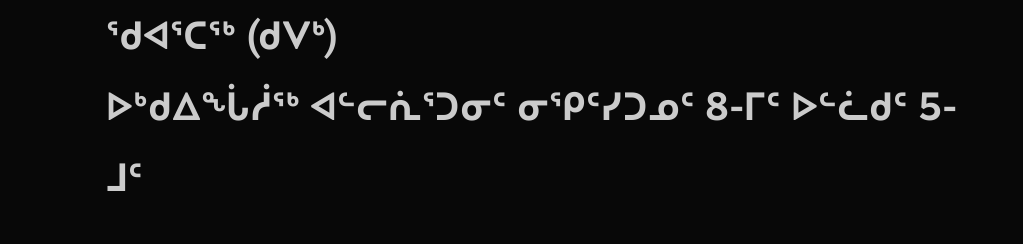ᖁᐊᕐᑕᖅ (ᑯᐯᒃ)
ᐅᒃᑯᐃᖔᓲᖅ ᐊᓪᓕᕇᕐᑐᓂᑦ ᓂᕿᑦᓯᑐᓄᑦ 8-ᒥᑦ ᐅᓪᓛᑯᑦ 5-ᒧᑦ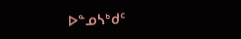ᐅᓐᓄᓴᒃᑯᑦ